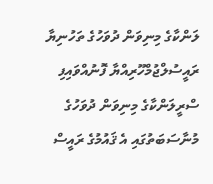ލަންކާގެ މިނިވަން ދުވަހުގެ ތަހުނިޔާ ރައީސުލްޖުމްހޫރިއްޔާ ފޮނުއްވައިފި
ސްރީލަންކާގެ މިނިވަން ދުވަހުގެ މުނާސަބަތުގައި އެ ޤައުމުގެ ރައީސް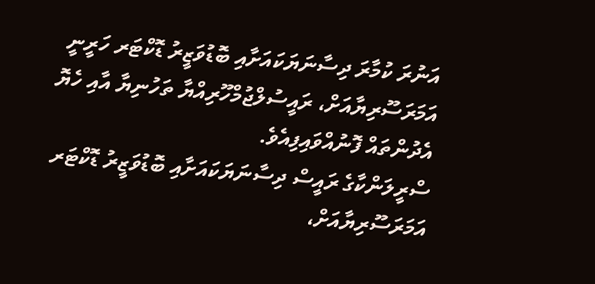އަނުރަ ކުމާރަ ދިސާނަޔަކައަށާއި ބޮޑުވަޒީރު ޑޮކްޓަރ ހަރީނީ އަމަރަސޫރިޔާއަށް، ރައީސުލްޖުމްހޫރިއްޔާ ތަހުނިޔާ އާއި ހެޔޮ އެދުންތައް ފޮނުއްވައިފިއެވެ.
ސްރީލަންކާގެ ރައީސް ދިސާނަޔަކައަށާއި ބޮޑުވަޒީރު ޑޮކްޓަރ އަމަރަސޫރިޔާއަށް،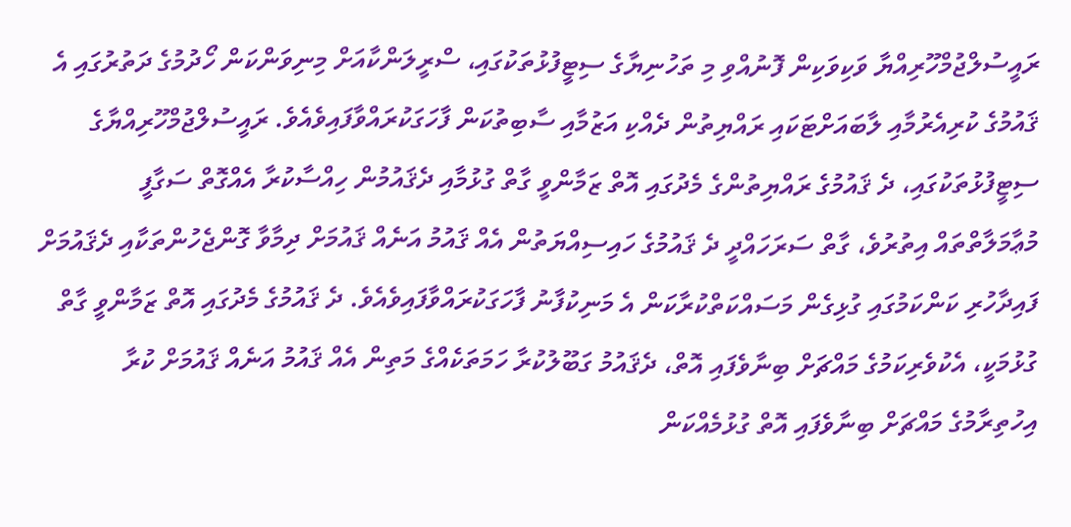ރައީސުލްޖުމްހޫރިއްޔާ ވަކިވަކިން ފޮނުއްވި މި ތަހުނިޔާގެ ސިޓީފުޅުތަކުގައި، ސްރީލަންކާއަށް މިނިވަންކަން ހޯދުމުގެ ދަތުރުގައި އެ ޤައުމުގެ ކުރިއެރުމާއި ލާބައަށްޓަކައި ރައްޔިތުން ދެއްކި އަޒުމާއި ސާބިތުކަން ފާހަގަކުރައްވާފައިވެއެވެ. ރައީސުލްޖުމްހޫރިއްޔާގެ ސިޓީފުޅުތަކުގައި، ދެ ޤައުމުގެ ރައްޔިތުންގެ މެދުގައި އޮތް ޒަމާންވީ ގާތް ގުޅުމާއި ދެޤައުމުން ހިއްސާކުރާ އެއްގޮތް ސަގާފީ މުޢާމަލާތްތައް އިތުރުވެ، ގާތް ސަރަހައްދީ ދެ ޤައުމުގެ ހައިސިއްޔަތުން އެއް ޤައުމު އަނެއް ޤައުމަށް ދިމާވާ ގޮންޖެހުންތަކާއި ދެޤައުމަށް ފައިދާހުރި ކަންކަމުގައި ގުޅިގެން މަސައްކަތްކުރާކަން އެ މަނިކުފާނު ފާހަގަކުރައްވާފައިވެއެވެ. ދެ ޤައުމުގެ މެދުގައި އޮތް ޒަމާންވީ ގާތް ގުޅުމަކީ، އެކުވެރިކަމުގެ މައްޗަށް ބިނާވެފައި އޮތް، ދެޤައުމު ގަބޫލުކުރާ ހަމަތަކެއްގެ މަތިން އެއް ޤައުމު އަނެއް ޤައުމަށް ކުރާ އިހުތިރާމުގެ މައްޗަށް ބިނާވެފައި އޮތް ގުޅުމެއްކަން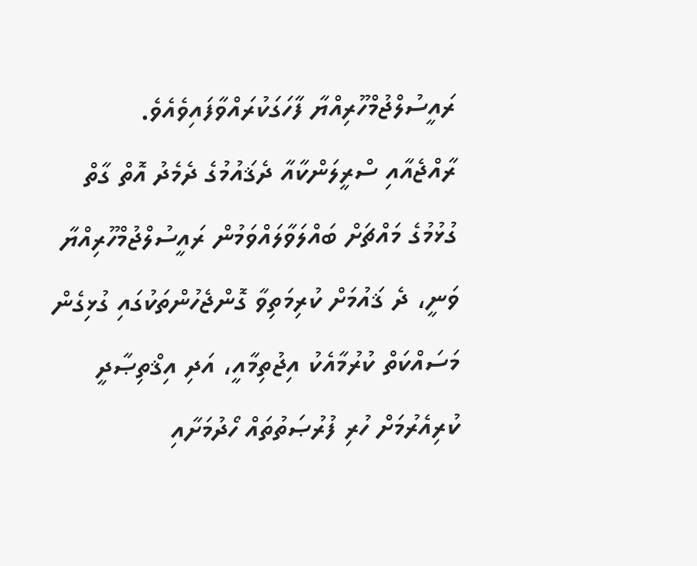ރައީސުލްޖުމްހޫރިއްޔާ ފާހަގަކުރައްވާފައިވެއެވެ.
ރާއްޖެއާއި ސްރީލަންކާއާ ދެޤައުމުގެ ދެމެދު އޮތް ގާތް ގުޅުމުގެ މައްޗަށް ބައްލަވާލައްވަމުން ރައީސުލްޖުމްހޫރިއްޔާ ވަނީ، ދެ ޤައުމަށް ކުރިމަތިވާ ގޮންޖެހުންތަކުގައި ގުޅިގެން މަސައްކަތް ކުރުމާއެކު އިޖުތިމާއީ، އަދި އިޤްތިޞާދީ ކުރިއެރުމަށް ހުރި ފުރުޞަތުތައް ހޯދުމަށާއި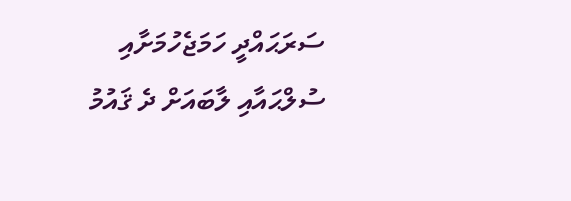ސަރަޙައްދީ ހަމަޖެހުމަށާއި ސުލްޙައާއި ލާބައަށް ދެ ޤައުމު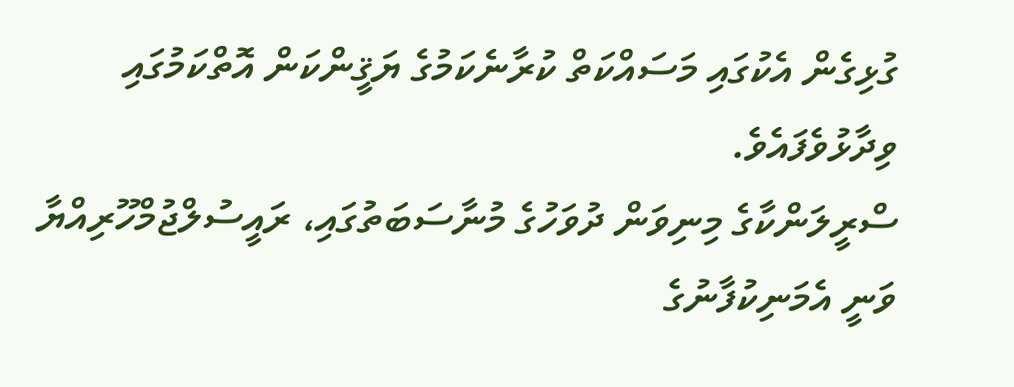ގުޅިގެން އެކުގައި މަސައްކަތް ކުރާނެކަމުގެ ޔަޤީންކަން އޮތްކަމުގައި ވިދާޅުވެފައެވެ.
ސްރީލަންކާގެ މިނިވަން ދުވަހުގެ މުނާސަބަތުގައި، ރައީސުލްޖުމްހޫރިއްޔާ ވަނީ އެމަނިކުފާނުގެ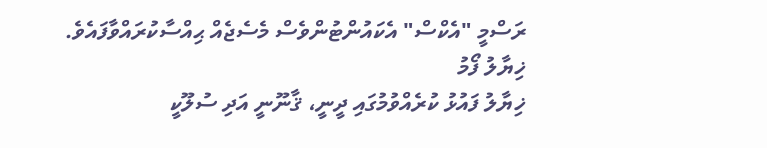ރަސްމީ "އެކްސް" އެކައުންޓުންވެސް މެސެޖެއް ޙިއްސާކުރައްވާފައެވެ.
ޚިޔާލު ފޯމު
ޚިޔާލު ފައުޅު ކުރެއްވުމުގައި ދީނީ، ޤާނޫނީ އަދި ސުލޫކީ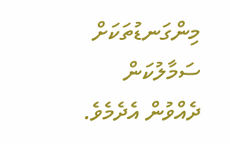މިންގަނޑުތަކަށް ސަމާލުކަން ދެއްވުން އެދެމެވެ.